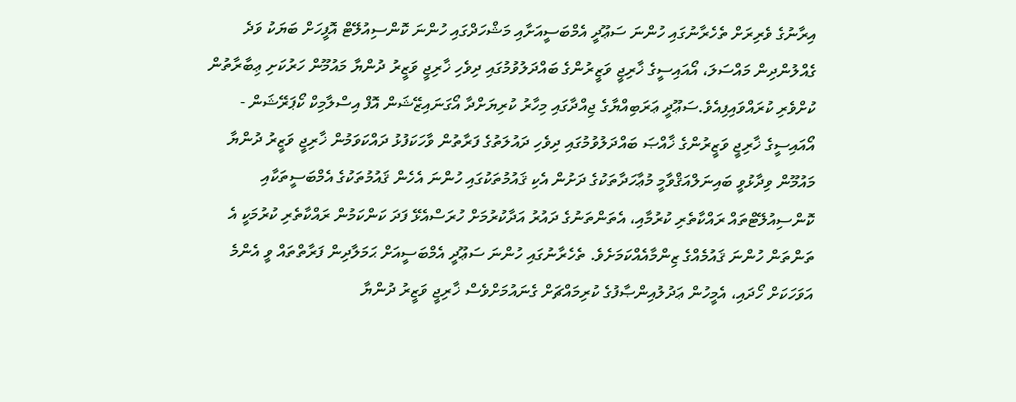އިރާނުގެ ވެރިރަށް ތެހެރާނުގައި ހުންނަ ސަޢޫދީ އެމްބަސީއަށާއި މަޝްހަދްގައި ހުންނަ ކޮންސިއުލޭޓް އޮފީހަށް ބަޔަކު ވަދެ ގެއްލުންދިން މައްސަލަ، އޯއައިސީގެ ޚާރިޖީ ވަޒީރުންގެ ބައްދަލުވުމުގައި ދިވެހި ޚާރިޖީ ވަޒީރު ދުންޔާ މައުމޫން ހަރުކަށި ޢިބާރާތުން ކުށްވެރި ކުރައްވައިފިއެވެ.ސަޢޫދީ ޢަރަބިއްޔާގެ ޖިއްދާގައި މިހާރު ކުރިޔަށްދާ އޯގަނައިޒޭޝަން އޮފް އިސްލާމިކް ކޯޕަރޭޝަން - އޯއައިސީގެ ޚާރިޖީ ވަޒީރުންގެ ޚާއްޞަ ބައްދަލުވުމުގައި ދިވެހި ދައުލަތުގެ ފަރާތުން ވާހަކަފުޅު ދައްކަވަމުން ޚާރިޖީ ވަޒީރު ދުންޔާ މައުމޫން ވިދާޅުވީ ބައިނަލްއަޤްވާމީ މުޢާހަދާތަކުގެ ދަށުން އެކި ޤައުމުތަކުގައި ހުންނަ އެހެން ޤައުމުތަކުގެ އެމްބަސީތަކާއި ކޮންސިއުލޭޓްތައް ރައްކާތެރި ކުރުމާއި، އެތަންތަނުގެ ދައުރު އަދާކުރުމަށް ހުރަސްއެޅޭ ފަދަ ކަންކަމުން ރައްކާތެރި ކުރުމަކީ އެ ތަންތަން ހުންނަ ޤައުމެއްގެ ޒިންމާއެއްކަމަށެވެ. ތެހެރާނުގައި ހުންނަ ސަޢޫދީ އެމްބަސީއަށް ޙަމަލާދިން ފަރާތްތައް ވީ އެންމެ އަވަހަކަށް ހޯދައި، އެމީހުން ޢަދުލުއިންޞާފުގެ ކުރިމައްޗަށް ގެނައުމަށްވެސް ޚާރިޖީ ވަޒީރު ދުންޔާ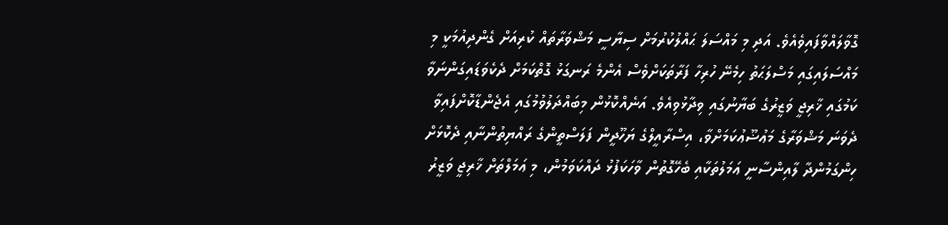ގޮވާލައްވާފައިވެއެވެ. އަދި މި މައްސަލަ ޙައްލުކުރުމަށް ސިޔާސީ މަޝްވަރާތައް ކުރިއަށް ގެންދިއުމަކީ މި މައްސަލައިގައި މަސްލަޙަތު ހިމެނޭ ހުރިހާ ފަރާތަކަށްވެސް އެންމެ ރަނގަޅު ގޮތްކަމަށް ދެކެވަޑައިގަންނަވާ ކަމުގައި ޚާރިޖީ ވަޒީރުގެ ބަޔާނުގައި ވިދާޅުވިއެވެ. އަނެއްކޮޅުން މިބައްދަލުވުމުގައި އެޖެންޑާކޮށްފައިވާ ދެވަނަ މަޝްވަރާގެ މަޢުޟޫޢުކަމަށްވާ، އިސްރާއީލްގެ ޔަހޫދީން ފަލަސްތީންގެ ރައްޔިތުންނާއި ދެކޮޅަށް ހިންގަމުންދާ ލާއިންސާނީ ޢަމަލުތަކާއި ބެހޭގޮތުން ވާހަކަފުޅު ދައްކަވަމުން، މި ޢަމަލްތަށް ޚާރިޖީ ވަޒީރު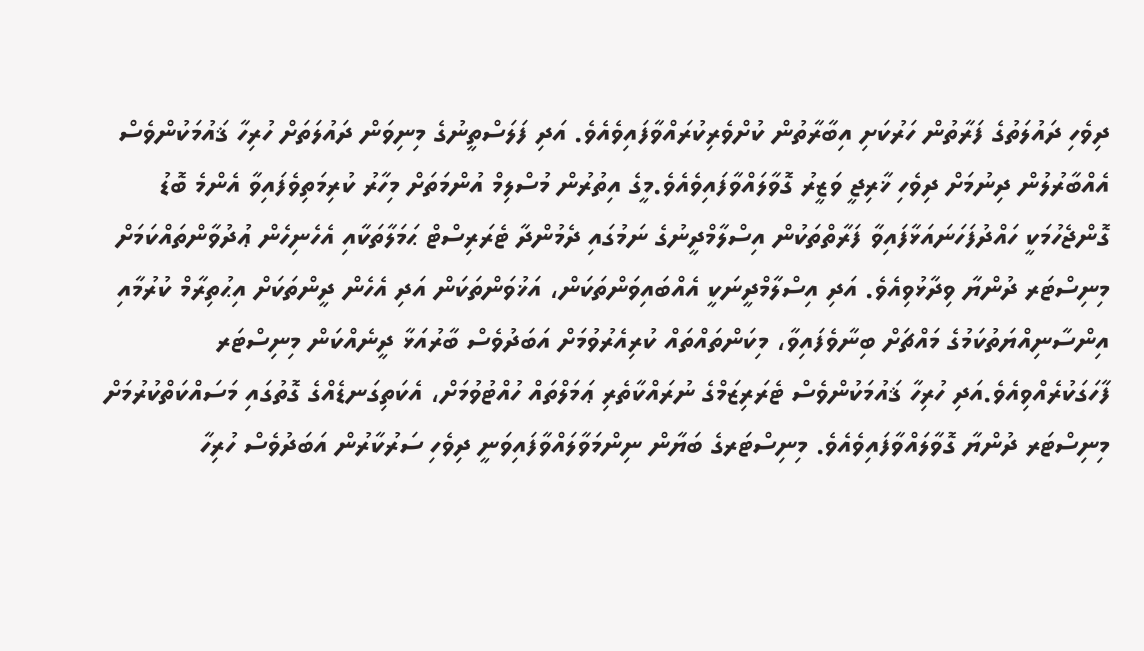ދިވެހި ދައުލަތުގެ ފަރާތުން ހަރުކަށި އިބާރާތުން ކުށްވެރިކުރައްވާފައިވެއެވެ. އަދި ފަލަސްތީނުގެ މިނިވަން ދައުލަތަށް ހުރިހާ ޤައުމަކުންވެސް އެއްބާރުލުން ދިނުމަށް ދިވެހި ޚާރިޖީ ވަޒީރު ގޮވާލައްވާފައިވެއެވެ.މީގެ އިތުރުން މުސްލިމް އުންމަތަށް މިހާރު ކުރިމަތިވެފައިވާ އެންމެ ބޮޑު ގޮންޖެހުމަކީ ހައްދުފަހަނައަޅާފައިވާ ފަރާތްތަކުން އިސްލާމްދީނުގެ ނަމުގައި ދެމުންދާ ޓެރަރިސްޓް ޙަމަލާތަކާއި އެހެނިހެން ޢުދުވާންތައްކަމަށް މިނިސްޓަރ ދުންޔާ ވިދާޅުވިއެވެ. އަދި އިސްލާމްދީނަކީ އެއްބައިވަންތަކަން، އަޚުވަންތަކަން އަދި އެހެން ދީންތަކަށް އިޙުތިރާމް ކުރުމާއި އިންސާނިއްޔަތުކަމުގެ މައްޗަށް ބިނާވެފައިވާ، މިކަންތައްތައް ކުރިއެރުވުމަށް އަބަދުވެސް ބާރުއަޅާ ދީނެއްކަން މިނިސްޓަރ ފާހަގަކުރެއްވިއެވެ.އަދި ހުރިހާ ޤައުމަކުންވެސް ޓެރަރިޒަމްގެ ނުރައްކާތެރި ޢަމަލްތައް ހުއްޓުވުމަށް، އެކަތިގަނޑެއްގެ ގޮތުގައި މަސައްކަތްކުރުމަށް މިނިސްޓަރ ދުންޔާ ގޮވާލައްވާފައިވެއެވެ. މިނިސްޓަރގެ ބަޔާން ނިންމަވާލައްވާފައިވަނީ ދިވެހި ސަރުކާރުން އަބަދުވެސް ހުރިހާ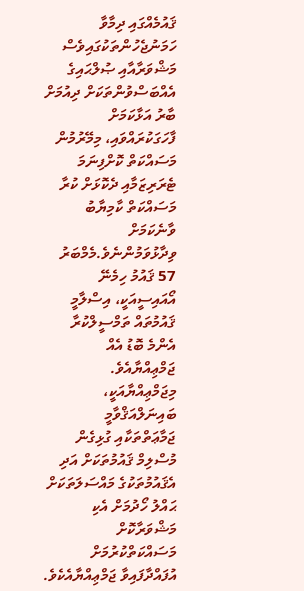ޤައުމެއްގައި ދިމާވާ ހަމަނުޖެހުންތަކުގައިވެސް މަޝްވަރާއާއި ޞުލްޙައިގެ އެއްބަސްވުންތަކަށް ދިއުމަށް ބާރު އަޅާކަމަށް ފާހަގަކުރައްވައި، މިމޭރުމުން މަސައްކަތް ކޮށްފިނަމަ ޓެރަރިޒަމާއި ދެކޮޅަށް ކުރާ މަސައްކަތް ކާމިޔާބު ވާނެކަމަށް ވިދާޅުވަމުންނެވެ.މެމްބަރު 57 ޤައުމު ހިމެނޭ އޯއައިސީއަކީ، އިސްލާމީ ޤައުމުތައް ތަމްސީލްކުރާ އެންމެ ބޮޑު އެއް ޖަމްޢިއްޔާއެވެ. މިޖަމްޢިއްޔާއަކީ، ބައިނަލްއަޤްވާމީ ޖަމާޢަތްތަކާއި ގުޅިގެން މުސްލިމް ޤައުމުތަކަށް އަދި އެޤައުމުތަކުގެ މައްސަލަތަކަށް ޙައްލު ހޯދުމަށް އެކި މަޝްވަރާކޮށް މަސައްކަތްކުރުމަށް އުފައްދާފައިވާ ޖަމްޢިއްޔާއެކެވެ.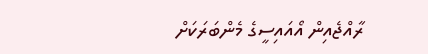ރާއްޖެއިން އޯއައިސީގެ މެންބަރަކަށް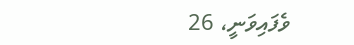ވެފައިވަނީ، 26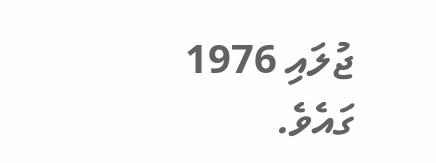ޖުލައި 1976 ގައެވެ.